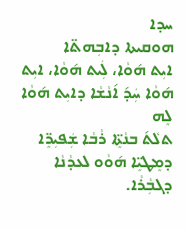ܚܕܐ
ܗܘܩܝܬܐ ܕܐܒܼܗܬ̈ܐ
ܐܝܼܬ ܗ݇ܘܵܐ، ܠܲܝܬ ܗ݇ܘܵܐ، ܐܝܼܬ ܗ݇ܘܵܐ ܚܲܕ݇ ܐ݇ܢܵܫܵܐ ܕܐܝܼܬ ܗ݇ܘܵܐ ܠܸܗ
ܬܠܵܬ݇ ܒܢܵܬܸ̈ܐ ܪܵܒܵܐ ܫܲܦܝܼܖܸ̈ܐ ܕܡܸܛܝܸ̈ܐ ܗ݇ܘܵܘ ܠܥܕܵܢܵܐ ܕܓܒܼܵܪܵܐ.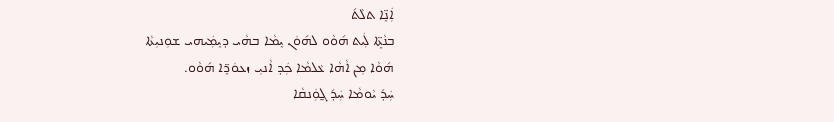ܐܲܢܸ̈ܐ ܬܠܵܬ݇
ܒܢܵܬܸ̈ܐ ܠܲܝܬ ܗ݇ܘܵܘ ܠܗ݇ܘܿܢ ܝܸܡܵܐ ܒܗܵܝ ܕܝܸܡܲܝܗܝ ܫܘܼܢܝܼܬܵܐ
ܗ݇ܘܵܐ ܡܼܢ ܐܵܗܵܐ ܥܵܠܡܵܐ ܟܲܕ ܐܵܢܝܼ ܙܥܘܿܖܸ̈ܐ ܗ݇ܘܵܘ.
ܚܲܕ݇ ܝܵܘܡܵܐ ܚܲܕ݇ ܓ̰ܘܲܢܩܵܐ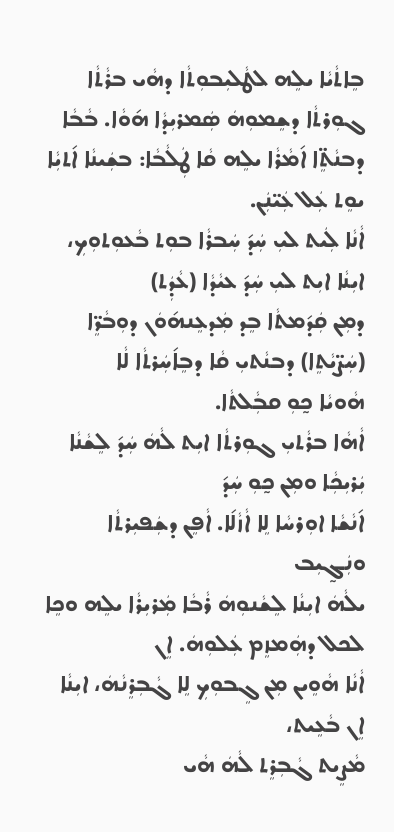ܒܸܐܬܵܝܵܐ ܝܠܸܗ ܠܛܵܠܝܼܒܘܼܬܵܐ ܕܗܵܝ ܒܪܵܬܵܐ
ܓܘܼܪܬܵܐ ܕܫܸܡܘܼܗܿ ܣܲܡܪܝܼܕܵܐ ܗ݇ܘܵܐ. ܒܵܒܵܐ ܕܒܢܵܬܸ̈ܐ ܐ݇ܡܵܪܵܐ ܝܠܸܗ ܩܵܐ ܛܲܠܵܒܵܐ: ܒܫܲܝܢܵܐ ܐ݇ܬܝܼܵܐ ܝܘܸܬ ܥܲܠ ܥܲܝ̈ܢܲܢ.
ܐܵܢܵܐ ܠܲܝܬ ܠܝܼ ܚܲܕ݇ ܚܲܒܪܵܐ ܒܘܼܬ ܒܵܥܘܼܬܘܼܟܼ، ܐܝܼܢܵܐ ܐܝܼܬ ܠܝܼ ܚܲܕ݇ ܥܝܵܕܵܐ (ܥܵܕܲܬ)
ܕܡܼܢ ܩܲܕ݇ܡܬܵܐ ܒܸܕ ܡܲܕܥܸܢܗ݇ܘܿܢ ܕܘܼܒܵܖܸ̈ܐ (ܚܲܨ̈ܝܵܬܸܐ) ܕܒܢܵܬܝܼ ܩܵܐ ܕܒܸܐ݇ܚܲܪܬܵܐ ܠܵܐ
ܗܵܘܝܵܐ ܟ̰ܘܼ ܩܒܼܵܠܬܵܐ.
ܐܵܗܵܐ ܒܪܵܬܝܼ ܓܘܼܪܬܵܐ ܐܝܼܬ ܠܵܗܿ ܚܲܕ݇ ܠܸܫܵܢܵܐ ܝܲܪܝܼܟܼܵܐ ܘܡܼܢ ܟ̰ܘܼ ܚܲܕ݇
ܐ݇ܢܵܫܵܐ ܐܘܼܪܚܵܐ ܠܸܐ ܐܵܙܵܠ݇ܐ. ܐܵܦܸܢ ܕܫܲܦܝܼܪܬܵܐ ܘܢܲܓ̰ܝܼܒ
ܝܠܵܗܿ ܐܝܼܢܵܐ ܠܸܫܵܢܘܼܗܿ ܪܵܒܵܐ ܡܲܪܝܼܪܵܐ ܝܠܸܗ ܘܟܸܐ ܠܟܠ ܕܗܲܡܙܸܡ ܥܲܠܘܼܗܿ. ܐܸܢ
ܐܵܢܵܐ ܗܵܘܸܝܢ ܡܼܢ ܓܸܒܘܼܟܼ ܠܸܐ ܓܵܒܼܪܸܢܵܗܿ، ܐܝܼܢܵܐ ܐܸܢ ܒܵܥܸܝܬ،
ܡܵܨܸܝܬ ܓܵܒܼܪܸܬ ܠܵܗܿ ܗܵܝ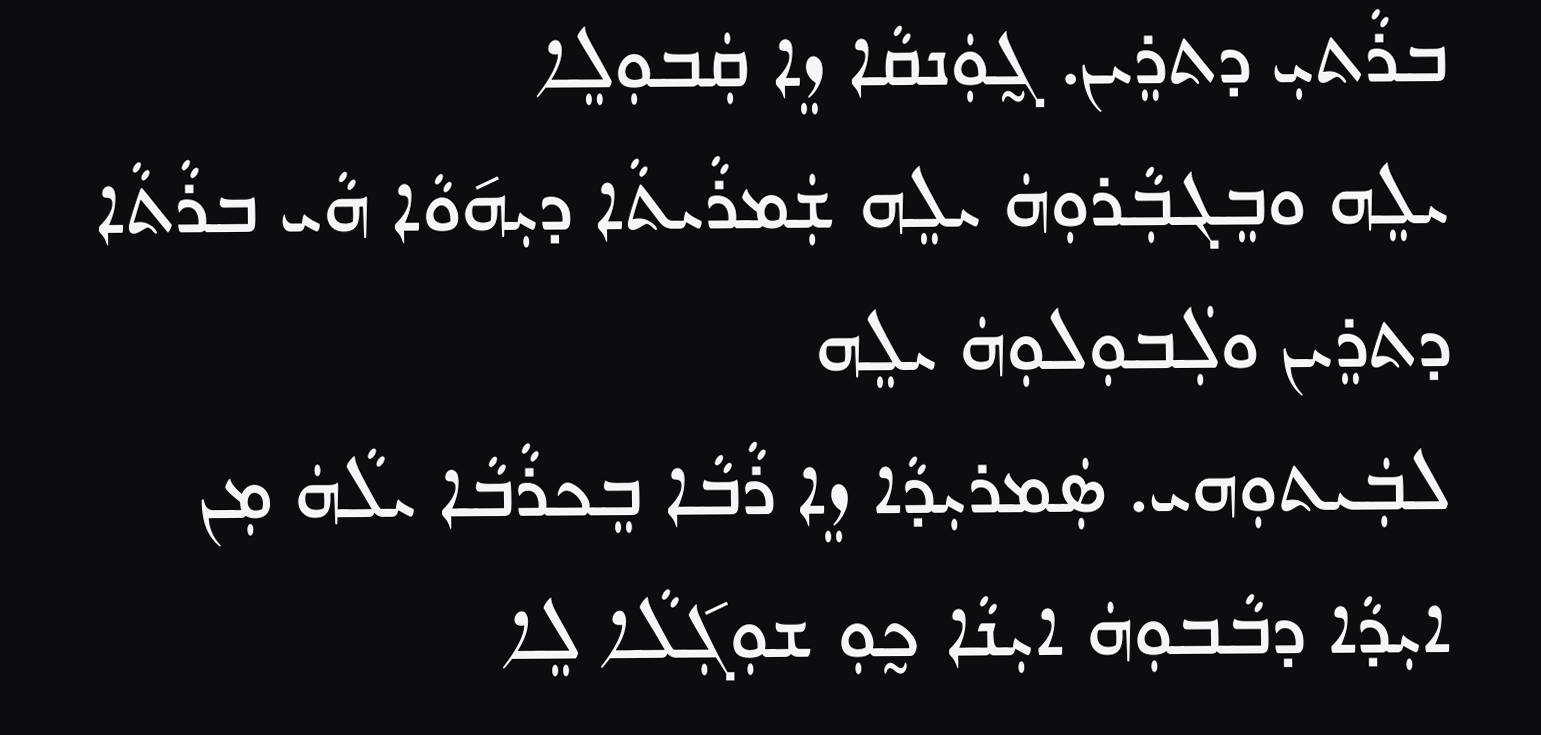ܒܪܵܬܝܼ ܕܬܪܸܝܢ. ܓ̰ܘܲܢܩܵܐ ܙܸܐ ܩܲܒܘܼܠܸܐ
ܝܠܸܗ ܘܒܸܓܒܼܵܪܘܼܗܿ ܝܠܸܗ ܫܲܡܪܵܝܬܵܐ ܕܝܼܗ݇ܘܵܐ ܗܵܝ ܒܪܵܬܵܐ ܕܬܪܸܝܢ ܘܠܲܒܘܼܠܘܼܗܿ ܝܠܸܗ
ܠܒܲܝܬܘܼܗܝ. ܣܲܡܪܝܼܕܵܐ ܙܸܐ ܪܵܒܵܐ ܒܸܟܪܵܒܵܐ ܝܠܵܗܿ ܡܼܢ
ܐܝܼܕܵܐ ܕܒܵܒܘܼܗܿ ܐܝܼܢܵܐ ܟ̰ܘܼ ܫܘܼܓܼ݇ܠܵܐ ܠܸܐ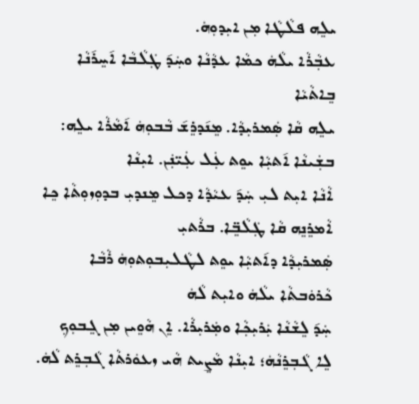ܝܠܸܗ ܦܠܵܛܵܐ ܡܼܢ ܐܝܼܕܘܼܗܿ.
ܥܒܼܵܪܵܐ ܝܠܵܗܿ ܟܡܵܐ ܥܕܵܢܵܐ ܘܚܲܕ݇ ܛܲܠܵܒܵܐ ܐ݇ܚܸܪ݇ܢܵܐ ܒܸܐܬܵܝܵܐ
ܝܠܸܗ ܩܵܐ ܣܲܡܪܝܼܕܵܐ. ܡܸܢ݇ܕܪܸܫ݇ ܒܵܒܘܼܗܿ ܐ݇ܡܵܪܵܐ ܝܠܸܗ: ܒܫܲܝܢܵܐ ܐ݇ܬܝܼܵܐ ܝܘܸܬ ܥܲܠ ܥܲܝ̈ܢܲܢ. ܐܝܼܢܵܐ
ܐܵܢܵܐ ܐܝܼܬ ܠܝܼ ܚܲܕ݇ ܥܝܵܕܵܐ ܕܟܠ ܡܸܢܕܝܼ ܒܕܘܼܙܘܼܬܵܐ ܟܸܐ ܐܵܡܪܸܢܸܗ ܩܵܐ ܛܲܠܵܒܸ̈ܐ. ܒܪܵܬܝܼ
ܣܲܡܪܝܼܕܵܐ ܕܐ݇ܬܝܼܵܐ ܝܘܸܬ ܠܛܵܠܝܼܒܘܼܬܘܼܗܿ ܪܵܒܵܐ ܟܵܪܘܿܒܬܵܐ ܝܠܵܗܿ ܘܐܝܼܬ ܠܵܗܿ
ܚܲܕ݇ ܠܸܫܵܢܵܐ ܝܲܪܝܼܟܼܵܐ ܘܡܲܪܝܼܪܵܐ. ܐܸܢ ܗܵܘܸܝܢ ܡܼܢ ܓܸܒܘܼܟܼ
ܠܸܐ ܓܵܒܼܪܸܢܵܗܿ؛ ܐܝܼܢܵܐ ܡܵܨܸܝܬ ܗܵܝ ܙܥܘܿܪܬܵܐ ܓܵܒܼܪܸܬ ܠܵܗܿ.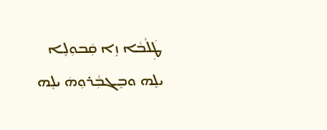ܛܲܠܵܒܵܐ ܙܸܐ ܩܲܒܘܼܠܸܐ
ܝܠܸܗ ܘܒܸܓܒܼܵܪܘܼܗܿ ܝܠܸܗ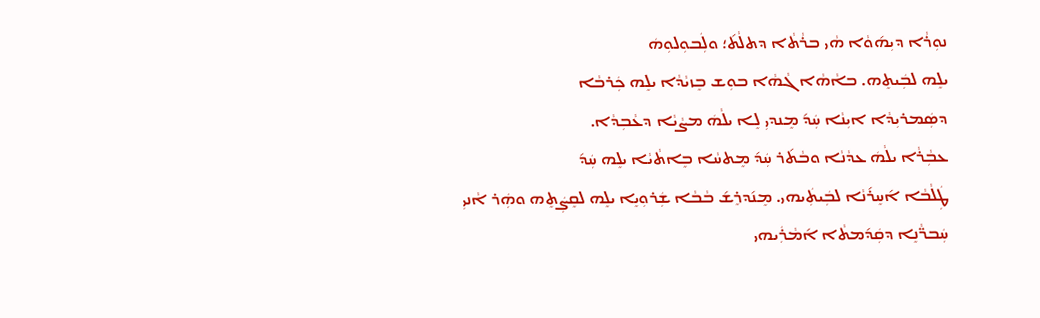ܢܘܼܪܵܐ ܕܝܼܗ݇ܘܵܐ ܗܵܝ ܒܪܵܬܵܐ ܕܬܠܵܬ݇؛ ܘܠܲܒܘܼܠܘܼܗܿ
ܝܠܸܗ ܠܒܲܝܬܸܗ. ܒܐܵܗܵܐ ܓܵܗܵܐ ܒܘܼܫ ܒܸܙܝܵܕܵܐ ܝܠܸܗ ܟܲܪܒܵܐ
ܕܣܲܡܪܝܼܕܵܐ ܐܝܼܢܵܐ ܚܲܕ݇ ܡܸܢܕܝܼ ܠܸܐ ܝܠܵܗܿ ܡܨܵܝܵܐ ܕܥܵܒܼܕܵܐ.
ܥܒܼܵܪܵܐ ܝܠܵܗܿ ܥܕܵܢܵܐ ܘܒܵܬ݇ܪ ܚܲܕ݇ ܡܸܬܚܵܐ ܒܸܐܬܵܝܵܐ ܝܠܸܗ ܚܲܕ݇
ܛܲܠܵܒܵܐ ܐ݇ܚܸܪ݇ܢܵܐ ܠܒܲܝܬܲܝܗܝ. ܡܸܢ݇ܕܪܸܫ݇ ܒܵܒܵܐ ܫܲܪܘܼܝܸܐ ܝܠܸܗ ܠܩܸܨܲܬܸܗ ܘܗܲܪ ܐܵܢܝܼ
ܚܲܒܖ̈ܵܢܸܐ ܕܩܲܕ݇ܡܬܵܐ ܐ݇ܡܵܪܲܝܗܝ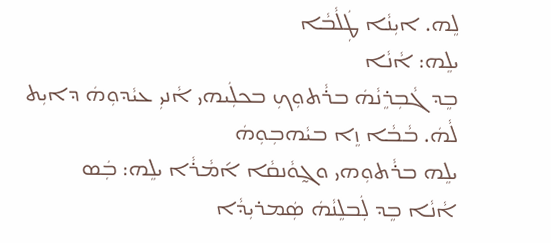ܠܸܗ. ܐܝܼܢܵܐ ܛܲܠܵܒܵܐ
ܝܠܸܗ: ܐܵܢܵܐ
ܒܸܕ ܓܵܒܼܪܸܢܵܗܿ ܒܪܵܬܘܼܟܼ ܒܟܠܲܝܗܝ ܐܵܢܝܼ ܥܝܵܕܘܼܗܿ ܕܐܝܼܬ ܠܵܗܿ. ܒܵܒܵܐ ܙܸܐ ܒܝܵܗܒܼܘܼܗܿ
ܝܠܸܗ ܒܪܵܬܘܼܗܝ ܘܓ̰ܘܵܢܩܵܐ ܐ݇ܡܵܪܵܐ ܝܠܸܗ: ܒܲܣ
ܐܵܢܵܐ ܒܸܕ ܠܲܒܠܸܢܵܗܿ ܣܲܡܪܝܼܕܵܐ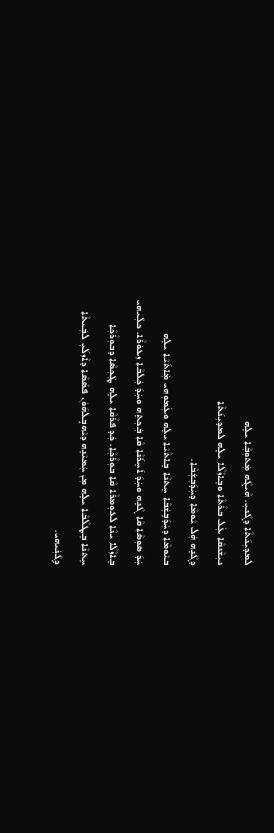ܠܡܕܝܼܢ݇ܬܵܐ ܕܓܵܢܝܼ. ܗܵܝܓܵܗ ܡܲܬܘܼܒܼܵܐ ܝܠܸܗ
ܢܝܼܫܵܢܩܵܐ ܥܲܠ ܒܪܵܬܵܐ ܘܒܸܐܙܵܠܵܐ ܝܠܸܗ ܠܡܕܝܼܢ݇ܬܵܐ
ܕܓܵܢܸܗ ܗܲܠ ܝܵܘܡܵܐ ܕܚܲܕ݇ܒܼܫܲܒܵܐ.
ܒܝܵܘܡܵܐ ܕܚܲܕ݇ܒܸܫܲܒܵܐ ܚܸܬܢܵܐ ܒܸܐܬܵܝܵܐ ܝܠܸܗ ܘܥܲܡܘܼܗܝ ܡܲܐܬ݇ܝܵܐ ܝܠܸܗ
ܚܲܕ݇ ܣܘܼܣܵܐ ܩܵܐ ܓܵܢܸܗ ܘܚܲܕ݇ ܐ݇ܚܸܪ݇ܢܵܐ ܩܵܐ ܒܲܟܼܬܸܗ ܘܚܲܕ݇ ܟܲܠܒܵܐ ܙܥܘܿܪܵܐ. ܟܠܲܝܗܝ
ܒܸܐܙܵܠܵܐ ܝܢܵܐ ܠܥܘܼܡܪܵܐ ܩܵܐ ܒܘܼܪܵܟܼܵܐ. ܟܲܕ ܦܪܵܩܵܐ ܝܠܸܗ ܛܲܟܼܣܵܐ ܕܒܘܼܪܵܟܼܵܐ
ܚܸܬܢܵܐ ܒܸܛܠܵܒܵܐ ܝܠܸܗ ܡܼܢ ܚܲܡܝܵܢܸܗ ܕܝܵܗܒܼܸܠܗ݇ܘܿܢ ܦܣܵܣܵܐ ܕܐܵܙܠ݇ܝܼ ܠܒܲܝܬܵܐ
ܕܓܵܢܲܝܗܝ.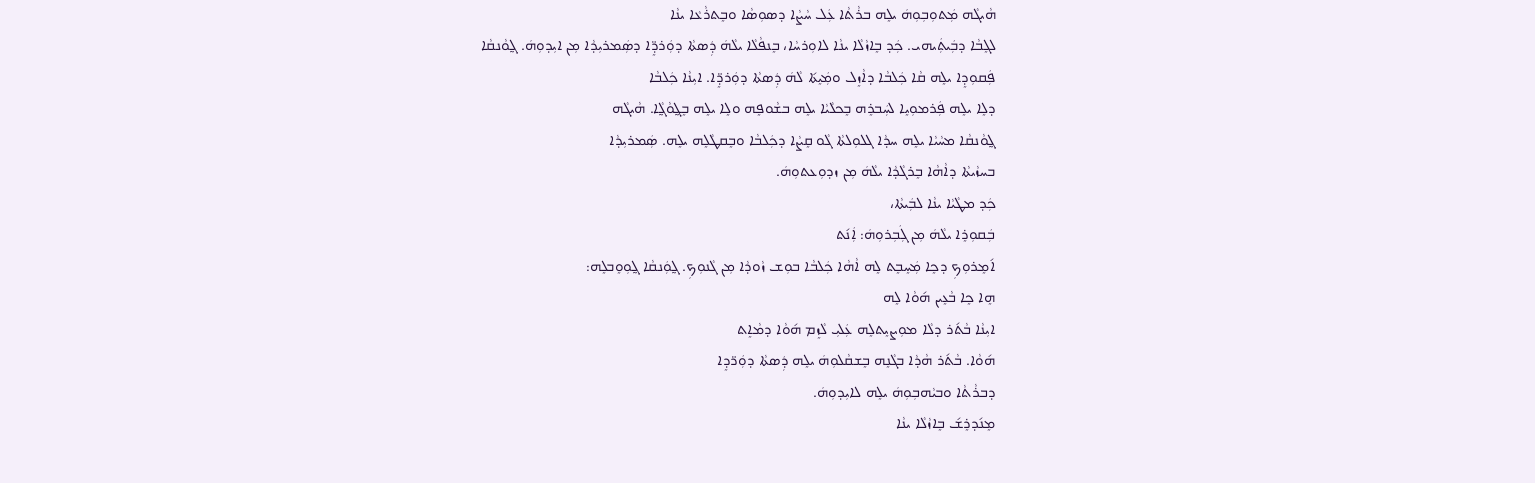ܗܵܝܓܵܗ ܡܲܬܘܼܒܼܘܼܗܿ ܝܠܸܗ ܒܪܵܬܵܐ ܥܲܠ ܚܵܨܵܐ ܕܣܘܼܣܵܐ ܘܒܸܬܪܵܥܵܐ ܝܢܵܐ
ܠܓܸܒܵܐ ܕܒܲܝܬܲܝܗܝ. ܟܲܕ ܒܸܐܙܵܠܵܐ ܝܢܵܐ ܠܐܘܼܪܚܵܐ، ܒܸܢܦܵܠܵܐ ܝܠܵܗܿ ܕܲܣܬܵܐ ܕܘܲܪܕܸ̈ܐ ܕܣܲܡܪܝܼܕܵܐ ܡܼܢ ܐܝܼܕܘܼܗܿ. ܓ̰ܘܵܢܩܵܐ
ܦܲܩܘܼܕܸܐ ܝܠܸܗ ܩܵܐ ܟܲܠܒܵܐ ܕܐܵܙܸܠ ܘܡܲܝܸܬ݇ܐ ܠܵܗܿ ܕܲܣܬܵܐ ܕܘܲܪܕܸ̈ܐ. ܐܝܼܢܵܐ ܟܲܠܒܵܐ
ܕܠܸܐ ܝܠܸܗ ܦܲܪܡܘܼܝܸܐ ܠܚܲܒܪܸܗ ܒܸܟܠܵܝܵܐ ܝܠܸܗ ܒܫܵܘܦܸܗ ܘܠܸܐ ܝܠܸܗ ܒܸܓ̰ܘܵܓ̰ܵܐ. ܗܵܝܓܵܗ
ܓ̰ܘܵܢܩܵܐ ܡܚܵܝܵܐ ܝܠܸܗ ܚܕܵܐ ܓܠܘܼܠܬܵܐ ܓܵܘ ܩܸܨܵܐ ܕܟܲܠܒܵܐ ܘܒܸܩܛܵܠܸܗ ܝܠܸܗ. ܣܲܡܪܝܼܕܵܐ
ܒܚܙܵܝܬܵܐ ܕܐܵܗܵܐ ܒܸܪܓܵܕܵܐ ܝܠܵܗܿ ܡܼܢ ܙܕܘܼܥܬܘܼܗܿ.
ܟܲܕ ܡܛܵܝܵܐ ܝܢܵܐ ܠܒܲܝܬܵܐ،
ܒܲܩܘܼܪܸܐ ܝܠܵܗܿ ܡܼܢ ܓܲܒܼܪܘܼܗܿ: ܐܲܢ݇ܬ
ܐ݇ܡܸܪܘܼܟܼ ܕܟܸܐ ܡܲܚܸܒܸܬ ܠܸܗ ܐܵܗܵܐ ܟܲܠܒܵܐ ܒܘܼܫ ܙܵܘܕܵܐ ܡܼܢ ܓܵܢܘܼܟܼ. ܓ̰ܘܲܢܩܵܐ ܓ̰ܘܼܘܸܒܠܸܗ:
ܗܸܐ ܟܸܐ ܒܵܥܸܝܢ ܗ݇ܘܵܐ ܠܸܗ
ܐܝܼܢܵܐ ܒܵܬ݇ܪ ܕܠܵܐ ܡܘܼܨܝܸܬܠܸܗ ܥܲܠܝܼ ܠܵܙܸܡ ܗ݇ܘܵܐ ܕܡܵܐܸܬ
ܗ݇ܘܵܐ. ܒܵܬ݇ܪ ܗܵܕܵܐ ܒܓܵܢܸܗ ܒܸܫܩܵܠܘܼܗܿ ܝܠܸܗ ܕܲܣܬܵܐ ܕܘܲܖ̈ܕܸܐ
ܕܒܪܵܬܵܐ ܘܒܝܵܗܒܼܘܼܗܿ ܝܠܸܗ ܠܐܝܼܕܘܼܗܿ.
ܡܸܢ݇ܕܪܸܫ݇ ܒܸܐܙܵܠܵܐ ܝܢܵܐ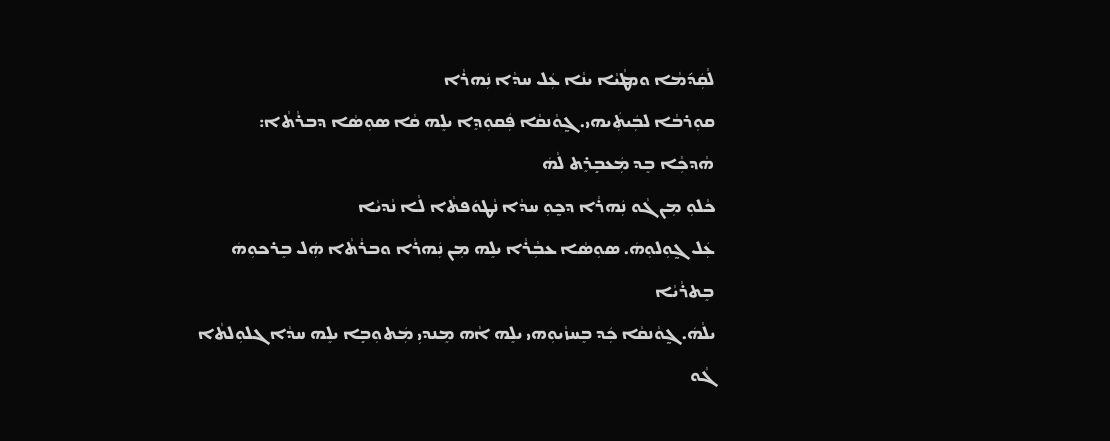ܠܵܩܲܕ݇ܡܵܐ ܘܡܛܵܝܵܐ ܝܢܵܐ ܥܲܠ ܚܕܵܐ ܢܲܗܪܵܐ
ܩܘܼܪܒܵܐ ܠܒܲܝܬܲܝܗܝ. ܓ̰ܘܵܢܩܵܐ ܦܲܩܘܼܕܸܐ ܝܠܸܗ ܩܵܐ ܣܘܼܣܵܐ ܕܒܪܵܬܵܐ:
ܗܵܕܟܼܵܐ ܒܸܕ ܡܲܥܒܼܸܪܸܬ ܠܵܗܿ
ܟܵܠܘܼ ܡܼܢ ܓܵܘ ܢܲܗܪܵܐ ܕܟ̰ܘܼ ܚܕܵܐ ܢܵܛܘܿܦܬܵܐ ܠܵܐ ܢܵܕܝܵܐ
ܥܲܠ ܓ̰ܘܼܠܘܼܗܿ. ܣܘܼܣܵܐ ܥܒܼܵܪܵܐ ܝܠܸܗ ܡܼܢ ܢܲܗܪܵܐ ܘܒܪܵܬܵܐ ܗܲܠ ܒܸܪܟܘܼܗܿ ܒܸܬܪܵܝܵܐ
ܝܠܵܗܿ. ܓ̰ܘܵܢܩܵܐ ܟܲܕ ܒܸܚܙܵܝܘܼܗܝ ܝܠܸܗ ܐܵܗ ܡܸܢܕܝܼ ܡܲܬܘܼܒܼܸܐ ܝܠܸܗ ܚܕܵܐ ܓܠܘܼܠܬܵܐ ܓܵܘ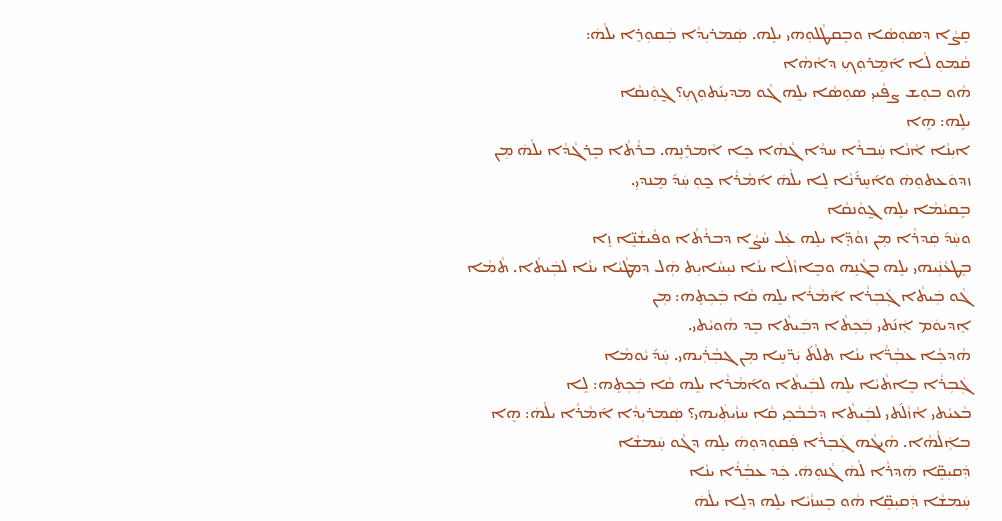ܩܸܨܵܐ ܕܣܘܼܣܵܐ ܘܒܸܩܛܵܠܘܼܗܝ ܝܠܸܗ. ܣܲܡܪܝܼܕܵܐ ܒܲܩܘܼܪܸܐ ܝܠܵܗܿ:
ܩܵܡܘܼ ܠܵܐ ܐ݇ܡܸܪܘܼܟܼ ܕܐܵܗܵܐ
ܗܵܘ ܒܘܼܫ ܨܦܵܝܝܼ ܣܘܼܣܵܐ ܝܠܸܗ ܓܵܘ ܡܕܝܼܢ݇ܬܘܼܟܼ؟ ܓ̰ܘܲܢܩܵܐ
ܝܠܸܗ: ܗܸܐ
ܐܝܼܢܵܐ ܐܵܢܵܐ ܚܲܒܪܵܐ ܚܕܵܐ ܓܵܗܵܐ ܟܸܐ ܐܵܡܪܸܢܸܗ. ܒܪܵܬܵܐ ܒܸܪܓܵܕܵܐ ܝܠܵܗܿ ܡܼܢ
ܙܕܘܿܥܬܘܼܗܿ ܘܐ݇ܚܸܪ݇ܢܵܐ ܠܸܐ ܝܠܵܗܿ ܐ݇ܡܵܪܵܐ ܟ̰ܘܼ ܚܲܕ݇ ܡܸܢܕܝܼ.
ܒܸܩܝܵܡܵܐ ܝܠܸܗ ܓ̰ܘܵܢܩܵܐ
ܘܚܲܕ݇ ܩܲܕܪܵܐ ܡܼܢ ܙܘܵܕܸ̈ܐ ܝܠܸܗ ܥܲܠ ܚܵܨܵܐ ܕܒܪܵܬܵܐ ܘܦܵܝܫܵܢܸ̈ܐ ܙܸܐ
ܒܸܛܥܵܢܲܝܗܝ ܝܠܸܗ ܒܓܵܢܸܗ ܘܒܸܐܙܵܠܵܐ ܝܢܵܐ ܢܝܼܚܵܐܝܼܬ ܗܲܠ ܕܡܛܵܝܵܐ ܝܢܵܐ ܠܒܲܝܬܵܐ. ܬܵܡܵܐ
ܓܵܘ ܒܲܝܬܵܐ ܓܲܒܼܪܵܐ ܐ݇ܡܵܪܵܐ ܝܠܸܗ ܩܵܐ ܒܲܟܼܬܸܗ: ܡܼܢ
ܐܸܕܝܘܿܡ ܐܲܢ݇ܬܝ ܒܲܟܼܬܵܐ ܕܒܲܝܬܵܐ ܒܸܕ ܗܵܘܝܵܬܝ.
ܗܵܕܟܼܵܐ ܥܒܼܵܖ̈ܵܐ ܝܢܵܐ ܬܠܵܬ݇ ܝܲܖ̈ܚܸܐ ܡܼܢ ܓܒܼܵܪܲܝܗܝ. ܚܲܕ݇ ܝܵܘܡܵܐ
ܓܲܒܼܪܵܐ ܒܸܐܬܵܝܵܐ ܝܠܸܗ ܠܒܲܝܬܵܐ ܘܐ݇ܡܵܪܵܐ ܝܠܸܗ ܩܵܐ ܒܲܟܼܬܸܗ: ܠܸܐ
ܒܵܥܝܵܬܝ ܐܵܙܵܠ݇ܬܝ ܠܒܲܝܬܵܐ ܕܒܵܒܵܟܼܝ ܩܵܐ ܚܙܵܝܬܲܝܗܝ؟ ܣܲܡܪܝܼܕܵܐ ܐ݇ܡܵܪܵܐ ܝܠܵܗܿ: ܗܸܐ
ܒܐܲܠܵܗܵܐ. ܗܵܝܓܵܗ ܓܲܒܼܪܵܐ ܦܲܩܘܼܕܘܼܗܿ ܝܠܸܗ ܕܓܵܘ ܚܲܡܫܵܐ
ܕܲܩܝܼܩܸ̈ܐ ܗܲܕܪܵܐ ܠܵܗܿ ܓܵܢܘܼܗܿ. ܟܲܕ ܥܒܼܵܪܵܐ ܝܢܵܐ
ܚܲܡܫܵܐ ܕܲܩܝܼܩܸ̈ܐ ܗܵܘ ܒܸܚܙܵܝܵܐ ܝܠܸܗ ܕܠܸܐ ܝܠܵܗܿ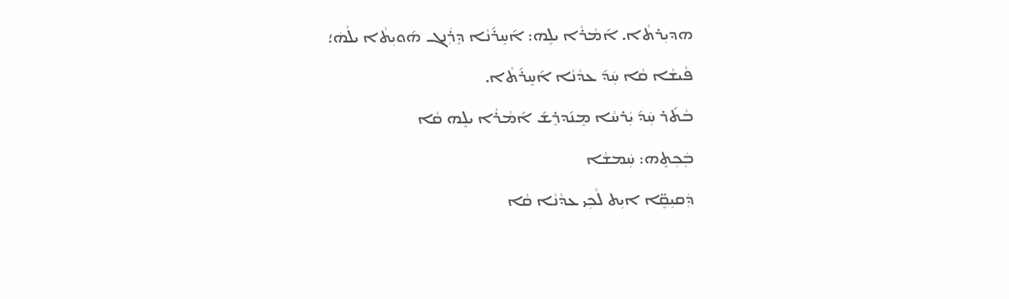ܗܕܝܼܪܬܵܐ. ܐ݇ܡܵܪܵܐ ܝܠܸܗ: ܐ݇ܚܸܪ݇ܢܵܐ ܕܸܪܲܢܓ ܗ݇ܘܝܼܬܵܐ ܝܠܵܗܿ؛
ܦܵܝܫܵܐ ܩܵܐ ܚܲܕ݇ ܥܕܵܢܵܐ ܐ݇ܚܸܪ݇ܬܵܐ.
ܒܵܬ݇ܪ ܚܲܕ݇ ܝܲܪܚܵܐ ܡܸܢ݇ܕܪܸܫ݇ ܐ݇ܡܵܪܵܐ ܝܠܸܗ ܩܵܐ
ܒܲܟܼܬܸܗ: ܚܲܡܫܵܐ
ܕܲܩܝܼܩܸ̈ܐ ܐܝܼܬ ܠܵܟܼܝ ܥܕܵܢܵܐ ܩܵܐ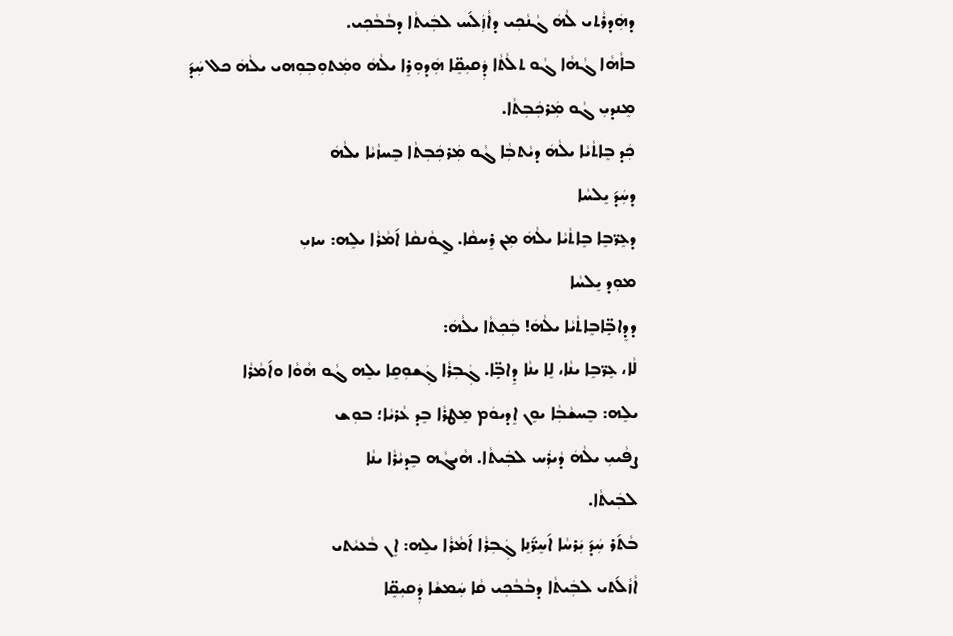ܕܗܲܕܪܵܬܝ ܠܵܗܿ ܓܵܢܵܟܼܝ ܕܐܵܙܲܠ݇ܚ ܠܒܲܝܬܵܐ ܕܒܵܒܵܟܼܝ.
ܒܐܵܗܵܐ ܓܵܗܵܐ ܓܵܘ ܬܠܵܬܵܐ ܕܲܩܝܼܩܸ̈ܐ ܗܲܕܘܼܪܸܐ ܝܠܵܗܿ ܘܡܲܬܘܼܒܼܘܼܗܝ ܝܠܵܗܿ ܟܠ ܚܲܕ݇
ܡܸܢܕܝܼ ܓܵܘ ܡܲܪܟܲܒܼܬܵܐ.
ܟܲܕ ܒܸܐܬܵܝܵܐ ܝܠܵܗܿ ܕܝܵܬܒܼܵܐ ܓܵܘ ܡܲܪܟܲܒܼܬܵܐ ܒܸܚܙܵܝܵܐ ܝܠܵܗܿ
ܕܚܲܕ݇ ܝܸܠܚܵܐ
ܕܥܸܖ̈ܒܸܐ ܒܸܐܬܵܝܵܐ ܝܠܵܗܿ ܡܼܢ ܪܸܚܩܵܐ. ܓ̰ܘܵܢܩܵܐ ܐ݇ܡܵܪܵܐ ܝܠܸܗ: ܚܙܝܼ
ܡܘܼܕ ܝܸܠܚܵܐ
ܕܕܸܐܒܼܸ̈ܐܒܸܐܬܵܝܵܐ ܝܠܵܗܿ! ܒܲܟܼܬܵܐ ܝܠܵܗܿ:
ܠܵܐ، ܥܸܖ̈ܒܸܐ ܝܢܵܐ، ܠܸܐ ܝܢܵܐ ܕܸܐܒܼܸ̈ܐ. ܓܲܒܼܪܵܐ ܓܲܫܘܼܩܸܐ ܝܠܸܗ ܓܵܘ ܗܵܘܵܐ ܘܐ݇ܡܵܪܵܐ
ܝܠܸܗ: ܒܸܚܫܵܒܼܵܐ ܝܘܸܢ ܐܸܕܝܘܿܡ ܡܸܛܪܵܐ ܒܸܕ ܥܵܪܝܵܐ؛ ܒܘܼܫ
ܨܦܵܝܝܼ ܝܠܵܗܿ ܕܵܝܪܲܚ ܠܒܲܝܬܵܐ. ܗܵܝܓܵܗ ܒܸܕܝܵܪܵܐ ܝܢܵܐ
ܠܒܲܝܬܵܐ.
ܒܵܬ݇ܪ ܚܲܕ݇ ܝܲܪܚܵܐ ܐ݇ܚܸܖ̈݇ܢܸܐ ܓܲܒܼܪܵܐ ܐ݇ܡܵܪܵܐ ܝܠܸܗ: ܐܸܢ ܒܵܥܝܵܬܝ
ܐܵܙܵܠ݇ܬܝ ܠܒܲܝܬܵܐ ܕܒܵܒܵܟܼܝ ܩܵܐ ܚܲܡܫܵܐ ܕܲܩܝܼܩܸ̈ܐ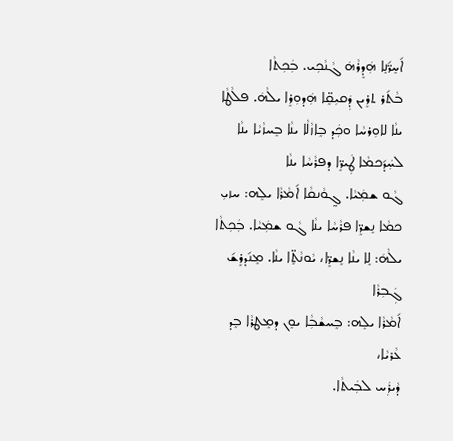ܐ݇ܚܸܖ̈݇ܢܸܐ ܗܲܕܸܪܵܗܿ ܓܵܢܵܟܼܝ. ܒܲܟܼܬܵܐ
ܒܵܬ݇ܪ ܬܪܸܝܢ ܕܲܩܝܼܩܸ̈ܐ ܗܲܕܘܼܪܸܐ ܝܠܵܗܿ. ܦܠܵܛܵܐ
ܝܢܵܐ ܠܐܘܼܪܚܵܐ ܘܟܲܕ ܒܸܐܙܵܠܵܐ ܝܢܵܐ ܒܸܚܙܵܝܵܐ ܝܢܵܐ ܠܚܲܕ݇ܟܡܵܐ ܛܲܝܖܸ̈ܐ ܕܦܪܵܚܵܐ ܝܢܵܐ
ܓܵܘ ܫܡܲܝܵܐ. ܓ̰ܘܵܢܩܵܐ ܐ݇ܡܵܪܵܐ ܝܠܸܗ: ܚܙܝܼ ܟܡܵܐ ܢܸܫܖܸ̈ܐ ܦܪܵܚܵܐ ܝܢܵܐ ܓܵܘ ܫܡܲܝܵܐ. ܒܲܟܼܬܵܐ
ܝܠܵܗܿ: ܠܸܐ ܝܢܵܐ ܢܸܫܖܸ̈ܐ، ܝܵܘܢܵܬܸ̈ܐ ܝܢܵܐ. ܡܸܢ݇ܕܪܸܫ݇ ܓܲܒܼܪܵܐ
ܐ݇ܡܵܪܵܐ ܝܠܸܗ: ܒܸܚܫܵܒܼܵܐ ܝܘܸܢ ܕܡܸܛܪܵܐ ܒܸܕ ܥܵܪܝܵܐ،
ܕܵܝܪܲܚ ܠܒܲܝܬܵܐ.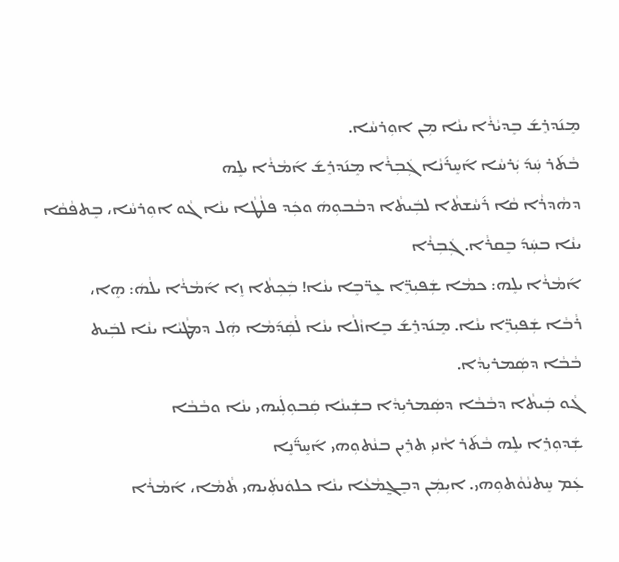ܡܸܢ݇ܕܪܸܫ݇ ܒܸܕܝܵܪܵܐ ܝܢܵܐ ܡܼܢ ܐܘܼܪܚܵܐ.
ܒܵܬ݇ܪ ܚܲܕ݇ ܝܲܪܚܵܐ ܐ݇ܚܸܪ݇ܢܵܐ ܓܲܒܼܪܵܐ ܡܸܢ݇ܕܪܸܫ݇ ܐ݇ܡܵܪܵܐ ܝܠܸܗ
ܕܗܵܕܪܵܐ ܩܵܐ ܪ݇ܚܵܫܬܵܐ ܠܒܲܝܬܵܐ ܕܒܵܒܘܼܗܿ ܘܟܲܕ ܦܠܵܛܵܐ ܝܢܵܐ ܓܵܘ ܐܘܼܪܚܵܐ، ܒܸܬܦܵܩܵܐ
ܝܢܵܐ ܒܚܲܕ݇ ܒܸܩܪܵܐ. ܓܲܒܼܪܵܐ
ܐ݇ܡܵܪܵܐ ܝܠܸܗ: ܟܡܵܐ ܫܲܦܝܼܖܸ̈ܐ ܥܸܖ̈ܒܸܐ ܝܢܵܐ! ܒܲܟܼܬܵܐ ܙܸܐ ܐ݇ܡܵܪܵܐ ܝܠܵܗܿ: ܗܸܐ،
ܪܵܒܵܐ ܫܲܦܝܼܖܸ̈ܐ ܝܢܵܐ. ܡܸܢ݇ܕܪܸܫ݇ ܒܸܐܙܵܠܵܐ ܝܢܵܐ ܠܵܩܲܕ݇ܡܵܐ ܗܲܠ ܕܡܛܵܝܵܐ ܝܢܵܐ ܠܒܲܝܬ
ܒܵܒܵܐ ܕܣܲܡܪܝܼܕܵܐ.
ܓܵܘ ܒܲܝܬܵܐ ܕܒܵܒܵܐ ܕܣܲܡܪܝܼܕܵܐ ܒܫܲܝܢܵܐ ܩܲܒܘܼܠܲܝܗܝ ܝܢܵܐ ܘܒܵܒܵܐ
ܫܲܕܘܼܪܸܐ ܝܠܸܗ ܒܵܬ݇ܪ ܐܵܢܝܼ ܬܪܸܝܢ ܒܢܵܬܘܼܗܝ ܐ݇ܚܸܖ̈݇ܢܸܐ
ܥܲܡ ܚܸܬܢܵܘܵܬܘܼܗܝ. ܐܝܼܡܲܢ ܕܒܸܓ̰ܡܵܥܵܐ ܝܢܵܐ ܟܠܘܿܢܬܲܝܗܝ ܬܵܡܵܐ، ܐ݇ܡܵܪܵܐ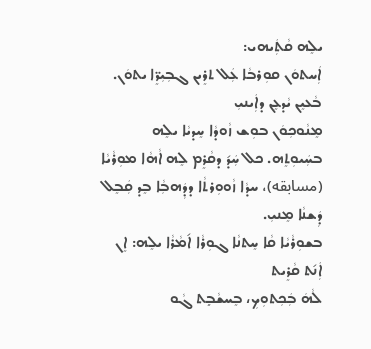ܝܠܸܗ ܩܵܬܲܝܗܝ:
ܐܲܚܬܘܿܢ ܩܘܼܪܒܵܐ ܥܲܠ ܬܪܸܝܢ ܓܒܼܝܼܖܸ̈ܐ ܝܬܘܿܢ. ܒܵܥܝܸܢ ܝܵܕܥܸܢ ܕܐܲܝܢܝܼ
ܡܸܢܵܘܟܼܘܿܢ ܒܘܼܫ ܙܵܘܕܵܐ ܚܸܕܝܵܐ ܝܠܸܗ ܒܚܲܝܘܼܬܸܗ. ܟܠ ܚܲܕ݇ ܕܩܵܪܸܡ ܠܸܗ ܐܵܗܵܐ ܡܘܼܪܵܝܵܐ
(مسابقه)، ܚܕܵܐ ܙܵܘܘܼܪܬܵܐ ܕܕܲܗܒܼܵܐ ܒܸܕ ܩܲܒܸܠ
ܕܲܫܢܵܐ ܡܸܢܝܼ.
ܒܫܘܼܪܵܝܵܐ ܩܵܐ ܚܸܬܢܵܐ ܓܘܼܪܵܐ ܐ݇ܡܵܪܵܐ ܝܠܸܗ: ܐܸܢ ܐܲܢ݇ܬ ܩܵܪܸܝܬ
ܠܵܗܿ ܒܲܟܼܬܘܼܟܼ، ܒܸܚܫܵܒܼܸܬ ܓܵܘ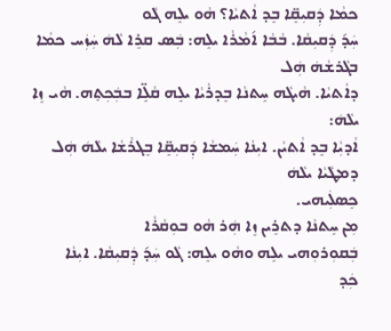ܟܡܵܐ ܕܲܩܝܼܩܸ̈ܐ ܒܸܕ ܐܵܬܝܵܐ؟ ܗܵܘ ܝܠܸܗ ܓܵܘ
ܚܲܕ݇ ܕܲܩܝܼܩܵܐ. ܒܵܒܵܐ ܐ݇ܡܵܪܵܐ ܝܠܸܗ: ܒܲܣ ܩܪܸܐ ܠܵܗܿ ܚܲܙܲܚ ܟܡܵܐ ܒܓܵܪܫܵܗܿ ܗܲܠ
ܕܐܵܬܝܵܐ. ܗܵܝܓܵܗ ܚܸܬܢܵܐ ܒܸܕܪܵܝܵܐ ܝܠܸܗ ܩܵܠܸ̈ܐ ܒܒܲܟܼܬܸܗ. ܗܵܝ ܙܸܐ ܝܠܵܗܿ:
ܐܵܕܝܼܵܐ ܒܸܕ ܐܵܬܝܵܢ. ܐܝܼܢܵܐ ܚܲܡܫܵܐ ܕܲܩܝܼܩܸ̈ܐ ܒܸܓܪܵܫܵܐ ܝܠܵܗܿ ܗܲܠ ܕܡܛܵܝܵܐ ܝܠܵܗܿ
ܟܸܣܠܲܝܗܝ.
ܡܼܢ ܚܸܬܢܵܐ ܕܬܪܸܝܢ ܙܸܐ ܗܲܪ ܗܵܘ ܒܘܼܩܵܪܵܐ
ܒܲܩܘܼܪܘܼܗܝ ܝܠܸܗ ܘܗܵܘ ܝܠܸܗ: ܓܵܘ ܚܲܕ݇ ܕܲܩܝܼܩܵܐ. ܐܝܼܢܵܐ
ܟܲܕ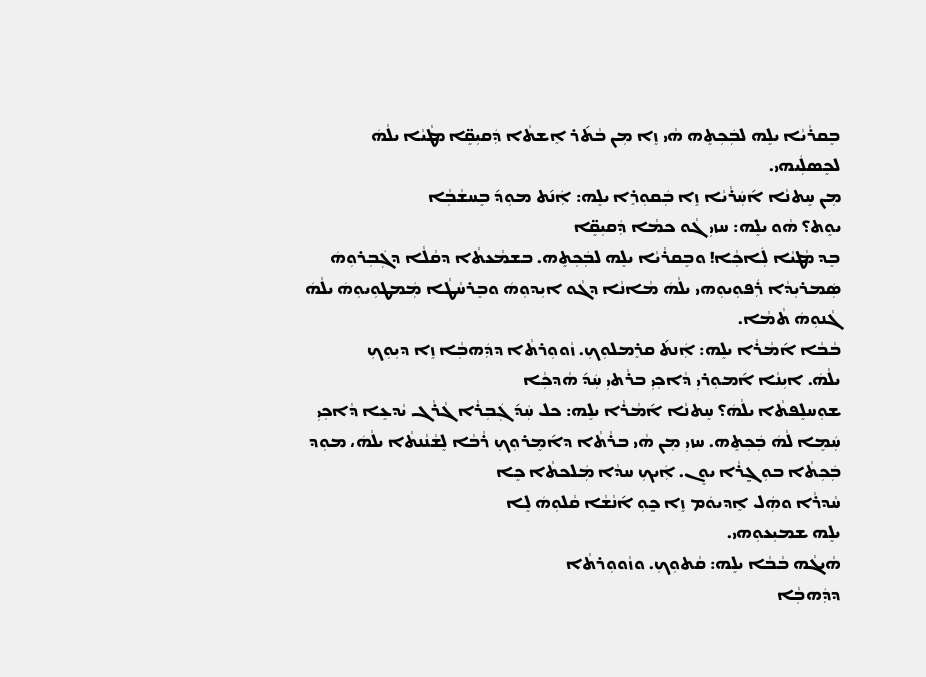ܒܸܩܪܵܝܵܐ ܝܠܸܗ ܠܒܲܟܼܬܸܗ ܗܵܝ ܙܸܐ ܡܼܢ ܒܵܬ݇ܪ ܐܸܫܬܵܐ ܕܲܩܝܼܩܸ̈ܐ ܡܛܵܝܵܐ ܝܠܵܗܿ
ܠܟܸܣܠܲܝܗܝ.
ܡܼܢ ܚܸܬܢܵܐ ܐ݇ܚܲܪܵܝܵܐ ܙܸܐ ܒܲܩܘܼܪܸܐ ܝܠܸܗ: ܐܲܢ݇ܬ ܡܘܼܕ݇ ܒܸܚܫܵܒܼܵܐ
ܝܘܸܬ؟ ܗܵܘ ܝܠܸܗ: ܚܙܝܼ ܓܵܘ ܟܡܵܐ ܕܲܩܝܼܩܸ̈ܐ
ܒܸܕ ܡܵܛܝܵܐ ܠܲܐܟܼܵܐ! ܘܒܸܩܪܵܝܵܐ ܝܠܸܗ ܠܒܲܟܼܬܸܗ. ܒܫܡܵܥܬܵܐ ܕܩܵܠܵܐ ܕܓܲܒܼܪܘܼܗܿ
ܣܲܡܪܝܼܕܵܐ ܪܲܦܘܼܝܘܼܗܝ ܝܠܵܗܿ ܡܵܐܢܵܐ ܕܓܵܘ ܐܝܼܕܘܼܗܿ ܘܒܸܪܚܵܛܵܐ ܡܲܡܛܘܼܝܘܼܗܿ ܝܠܵܗܿ
ܓܵܢܘܼܗܿ ܬܵܡܵܐ.
ܒܵܒܵܐ ܐ݇ܡܵܪܵܐ ܝܠܸܗ: ܐܲܢܬ݇ ܩܪܸܡܠܘܼܟܼ. ܙܵܘܘܼܪܬܵܐ ܕܕܲܗܒܼܵܐ ܙܸܐ ܕܝܼܘܼܟܼ
ܝܠܵܗܿ. ܐܝܼܢܵܐ ܐ݇ܡܘܼܪܝܼ ܕܵܐܟܼܝܼ ܒܪܵܬܝܼ ܚܲܕ݇ ܗܵܕܟܼܵܐ
ܫܘܼܚܠܸܦܬܵܐ ܝܠܵܗܿ؟ ܚܸܬܢܵܐ ܐ݇ܡܵܪܵܐ ܝܠܸܗ: ܟܠ ܚܲܕ݇ ܓܲܒܼܪܵܐ ܓܵܪܵܓ ܝܵܕܥܸܐ ܕܵܐܟܼܝܼ
ܚܲܡܸܐ ܠܵܗܿ ܒܲܟܼܬܸܗ. ܚܙܝܼ ܡܼܢ ܗܵܝ ܒܪܵܬܵܐ ܕܐ݇ܡܸܪܘܼܟܼ ܪܵܒܵܐ ܠܸܫܵܢܵܢܬܵܐ ܝܠܵܗܿ، ܡܘܼܕ
ܒܲܟܼܬܵܐ ܒܘܼܓ̰ܪܵܐ ܝܘܸܢ. ܐܲܝܟܼ ܚܕܵܐ ܡܲܠܟܬܵܐ ܟܸܐ
ܚܵܕܪܵܐ ܘܗܲܠ ܐܸܕܝܘܿܡ ܙܸܐ ܟ̰ܘܼ ܐ݇ܢܵܫܵܐ ܩܵܠܘܼܗܿ ܠܸܐ
ܝܠܸܗ ܫܡܝܼܥܘܼܗܝ.
ܗܵܝܓܵܗ ܒܵܒܵܐ ܝܠܸܗ: ܩܵܬܘܼܟܼ. ܘܙܵܘܘܼܪܬܵܐ
ܕܕܲܗܒܼܵܐ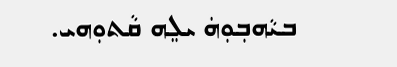ܒܝܵܗܒܼܘܼܗܿ ܝܠܸܗ ܩܵܬܘܼܗܝ.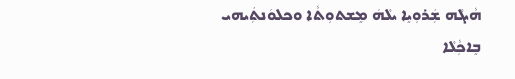ܗܵܝܓܵܗ ܫܲܪܘܼܝܸܐ ܝܠܵܗܿ ܡܸܫܬܘܼܬܵܐ ܘܟܠܘܿܢܬܲܝܗܝ
ܒܸܐܟܼܵܠܵܐ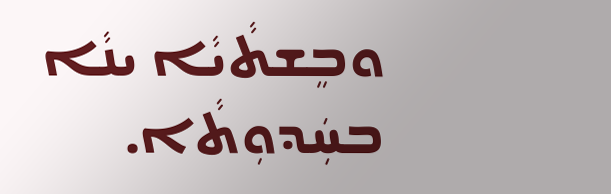ܘܒܸܫܬܵܝܵܐ ܝܢܵܐ ܒܚܲܕܘܼܬܵܐ.